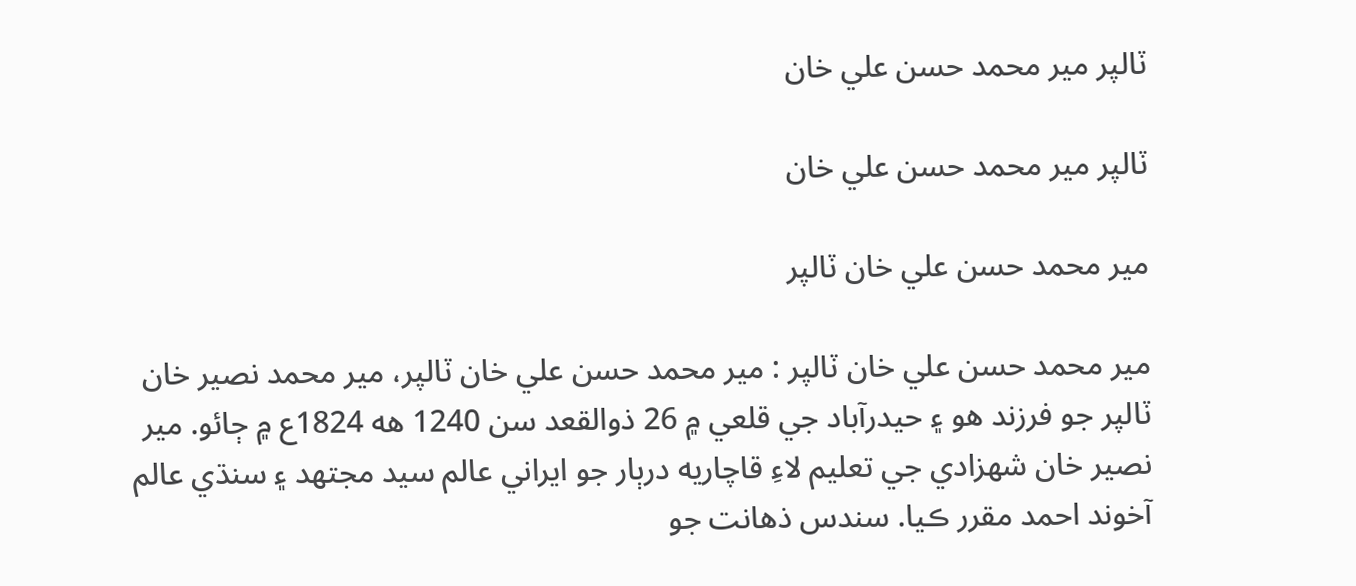ٽالپر مير محمد حسن علي خان

ٽالپر مير محمد حسن علي خان

مير محمد حسن علي خان ٽالپر

مير محمد حسن علي خان ٽالپر : مير محمد حسن علي خان ٽالپر، مير محمد نصير خان ٽالپر جو فرزند هو ۽ حيدرآباد جي قلعي ۾ 26 ذوالقعد سن 1240 هه 1824ع ۾ ڄائو. مير نصير خان شهزادي جي تعليم لاءِ قاچاريه درٻار جو ايراني عالم سيد مجتهد ۽ سنڌي عالم آخوند احمد مقرر ڪيا. سندس ذهانت جو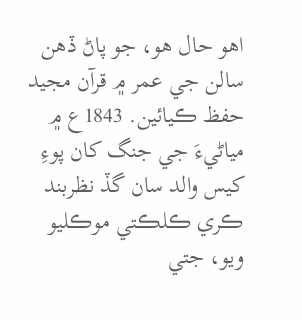اهو حال هو، جو پاڻ ڏهن سالن جي عمر ۾ قرآن مجيد حفظ ڪيائين. 1843ع ۾ مياڻيءَ جي جنگ کان پوءِ کيس والد سان گڏ نظربند ڪري ڪلڪتي موڪليو ويو، جتي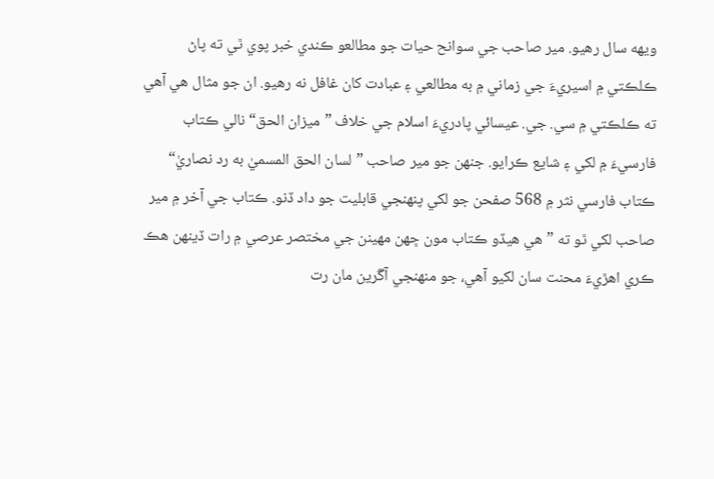ويهه سال رهيو. مير صاحب جي سوانح حيات جو مطالعو ڪندي خبر پوي ٿي ته پاڻ ڪلڪتي ۾ اسيريءَ جي زماني ۾ به مطالعي ۽ عبادت کان غافل نه رهيو. ان جو مثال هي آهي ته ڪلڪتي ۾ سي. جي. عيسائي پادريءَ اسلام جي خلاف ”ميزان الحق“ نالي ڪتاب فارسيءَ ۾ لکي ۽ شايع ڪرايو. جنهن جو مير صاحب ”لسان الحق المسميٰ به رد نصاريٰ“ ڪتاب فارسي نثر ۾ 568 صفحن جو لکي پنهنجي قابليت جو داد ڏنو. ڪتاب جي آخر ۾ مير صاحب لکي ٿو ته ”هي هيڏو ڪتاب مون ڇهن مهينن جي مختصر عرصي ۾ رات ڏينهن هڪ ڪري اهڙيءَ محنت سان لکيو آهي، جو منهنجي آڱرين مان رت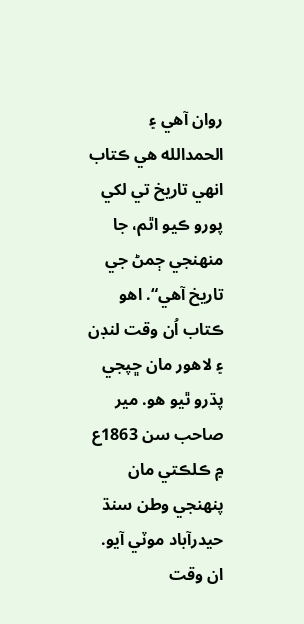روان آهي ۽ الحمدالله هي ڪتاب انهي تاريخ تي لکي پورو ڪيو اٿم، جا منهنجي ڄمڻ جي تاريخ آهي“. اهو ڪتاب اُن وقت لنڊن ۽ لاهور مان ڇپجي پڌرو ٿيو هو. مير صاحب سن 1863ع ۾ ڪلڪتي مان پنهنجي وطن سنڌ حيدرآباد موٽي آيو. ان وقت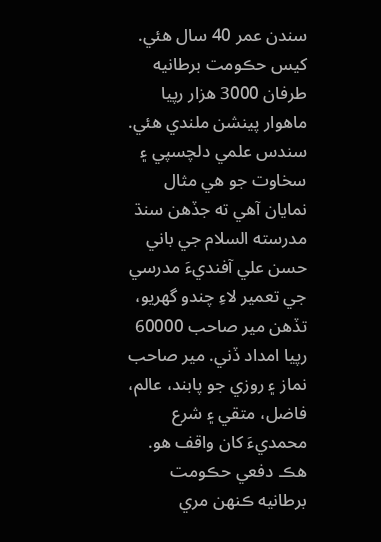سندن عمر 40 سال هئي. کيس حڪومت برطانيه طرفان 3000 هزار رپيا ماهوار پينشن ملندي هئي. سندس علمي دلچسپي ۽ سخاوت جو هي مثال نمايان آهي ته جڏهن سنڌ مدرسته السلام جي باني حسن علي آفنديءَ مدرسي جي تعمير لاءِ چندو گهريو، تڏهن مير صاحب 60000 رپيا امداد ڏني. مير صاحب نماز ۽ روزي جو پابند، عالم، فاضل، متقي ۽ شرع محمديءَ کان واقف هو. هڪ دفعي حڪومت برطانيه ڪنهن مري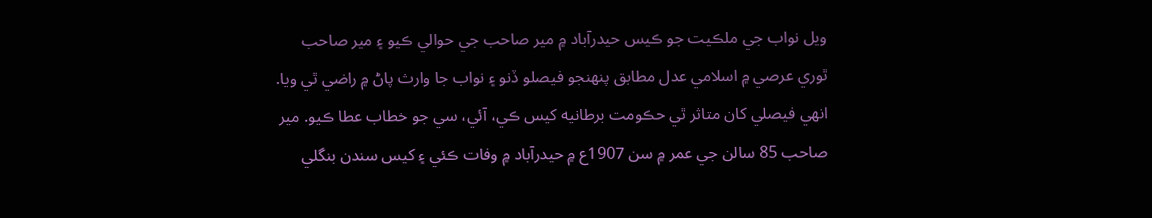ويل نواب جي ملڪيت جو ڪيس حيدرآباد ۾ مير صاحب جي حوالي ڪيو ۽ مير صاحب ٿوري عرصي ۾ اسلامي عدل مطابق پنهنجو فيصلو ڏنو ۽ نواب جا وارث پاڻ ۾ راضي ٿي ويا. انهي فيصلي کان متاثر ٿي حڪومت برطانيه کيس ڪي، آئي، سي جو خطاب عطا ڪيو. مير صاحب 85 سالن جي عمر ۾ سن 1907ع ۾ حيدرآباد ۾ وفات ڪئي ۽ کيس سندن بنگلي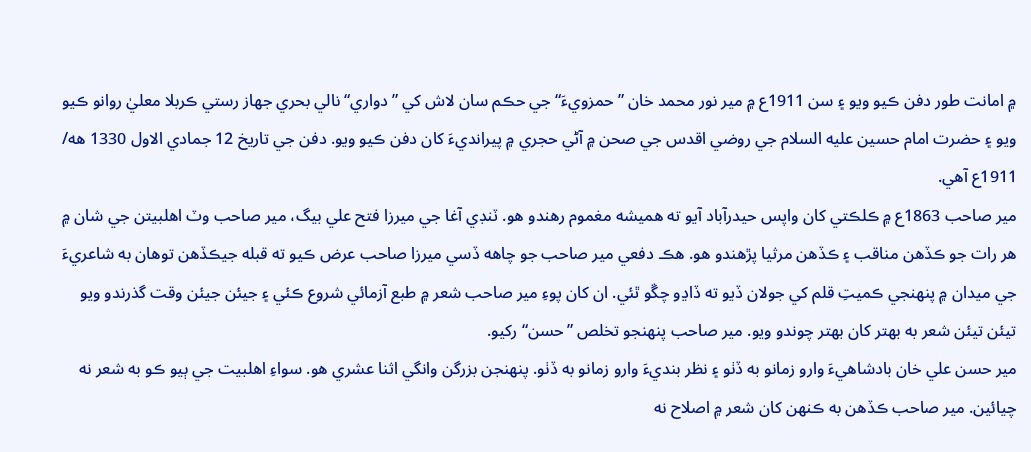۾ امانت طور دفن ڪيو ويو ۽ سن 1911ع ۾ مير نور محمد خان ”حمزويءَ“ جي حڪم سان لاش کي ”دواري“ نالي بحري جهاز رستي ڪربلا معليٰ روانو ڪيو ويو ۽ حضرت امام حسين عليه السلام جي روضي اقدس جي صحن ۾ آڻي حجري ۾ پيرانديءَ کان دفن ڪيو ويو. دفن جي تاريخ 12 جمادي الاول 1330 هه/ 1911ع آهي.
مير صاحب 1863ع ۾ ڪلڪتي کان واپس حيدرآباد آيو ته هميشه مغموم رهندو هو. ٽنڊي آغا جي ميرزا فتح علي بيگ، مير صاحب وٽ اهلبيتن جي شان ۾ هر رات جو ڪڏهن مناقب ۽ ڪڏهن مرثيا پڙهندو هو. هڪ دفعي مير صاحب جو چاهه ڏسي ميرزا صاحب عرض ڪيو ته قبله جيڪڏهن توهان به شاعريءَ جي ميدان ۾ پنهنجي ڪميتِ قلم کي جولان ڏيو ته ڏاڍو چڱو ٿئي. ان کان پوءِ مير صاحب شعر ۾ طبع آزمائي شروع ڪئي ۽ جيئن جيئن وقت گذرندو ويو تيئن تيئن شعر به بهتر کان بهتر چوندو ويو. مير صاحب پنهنجو تخلص ”حسن“ رکيو.
مير حسن علي خان بادشاهيءَ وارو زمانو به ڏٺو ۽ نظر بنديءَ وارو زمانو به ڏٺو. پنهنجن بزرگن وانگي اثنا عشري هو. سواءِ اهلبيت جي ٻيو ڪو به شعر نه چيائين. مير صاحب ڪڏهن به ڪنهن کان شعر ۾ اصلاح نه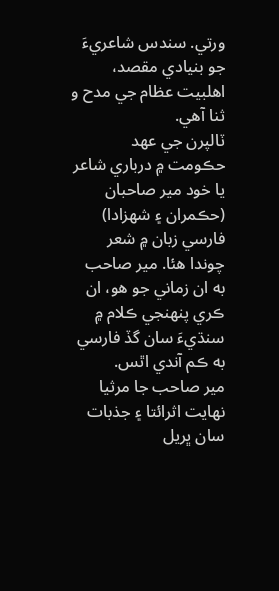ورتي. سندس شاعريءَ جو بنيادي مقصد، اهلبيت عظام جي مدح و ثنا آهي.
ٽالپرن جي عهد حڪومت ۾ درباري شاعر يا خود مير صاحبان (حڪمران ۽ شهزادا) فارسي زبان ۾ شعر چوندا هئا. مير صاحب به ان زماني جو هو، ان ڪري پنهنجي ڪلام ۾ سنڌيءَ سان گڏ فارسي به ڪم آندي اٿس.
مير صاحب جا مرثيا نهايت اثرائتا ۽ جذبات سان ڀريل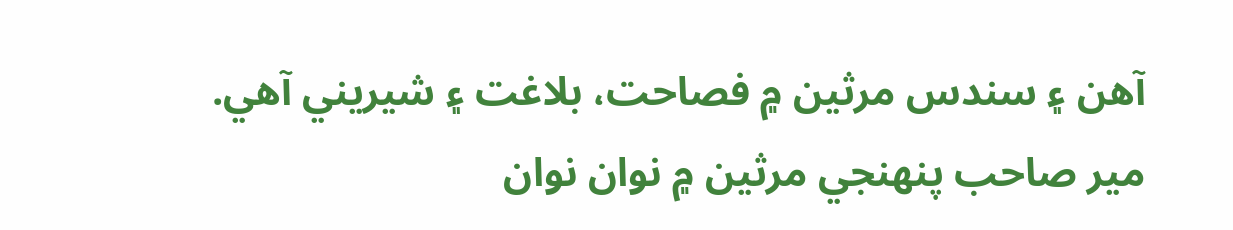آهن ۽ سندس مرثين ۾ فصاحت، بلاغت ۽ شيريني آهي. مير صاحب پنهنجي مرثين ۾ نوان نوان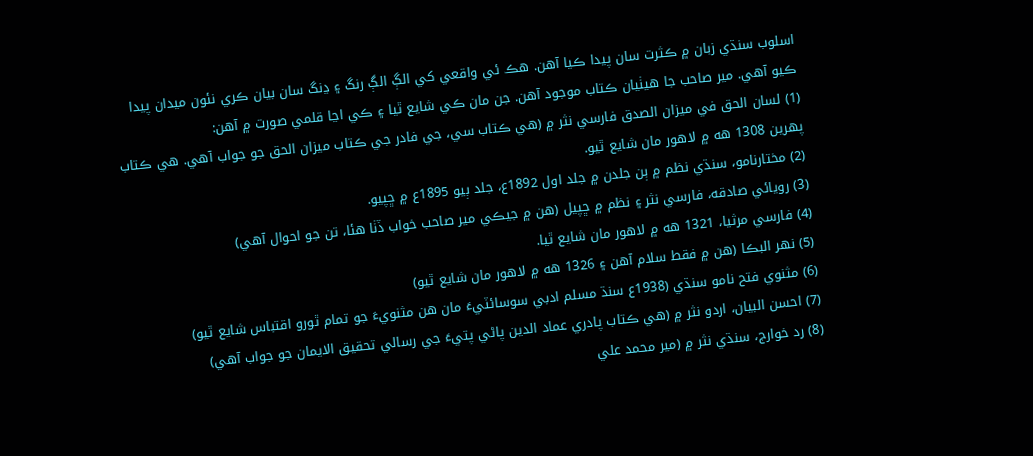اسلوب سنڌي زبان ۾ ڪثرت سان پيدا ڪيا آهن. هڪ ئي واقعي کي الڳ الڳ رنگ ۽ ڍنگ سان بيان ڪري نئون ميدان پيدا ڪيو آهي. مير صاحب جا هيٺيان ڪتاب موجود آهن. جن مان ڪي شايع ٿيا ۽ ڪي اڃا قلمي صورت ۾ آهن:
(1) لسان الحق في ميزان الصدق فارسي نثر ۾ (هي ڪتاب سي، جي فادر جي ڪتاب ميزان الحق جو جواب آهي. هي ڪتاب پهرين 1308 هه ۾ لاهور مان شايع ٿيو.
(2) مختارنامو، سنڌي نظم ۾ ٻن جلدن ۾ جلد اول 1892ع، جلد ٻيو 1895ع ۾ ڇپيو.
(3) رويائي صادقه، فارسي نثر ۽ نظم ۾ ڇپيل (هن ۾ جيڪي مير صاحب خواب ڏٺا هئا، تن جو احوال آهي)
(4) فارسي مرثيا، 1321 هه ۾ لاهور مان شايع ٿيا.
(5) نهر البڪا (هن ۾ فقط سلام آهن ۽ 1326 هه ۾ لاهور مان شايع ٿيو)
(6) مثنوي فتح نامو سنڌي (1938ع سنڌ مسلم ادبي سوسائٽيءَ مان هن مثنويءَ جو تمام ٿورو اقتباس شايع ٿيو)
(7) احسن البيان، اردو نثر ۾ (هي ڪتاب پادري عماد الدين پاڻي پتيءَ جي رسالي تحقيق الايمان جو جواب آهي)
(8) رد خوارج، سنڌي نثر ۾ (مير محمد علي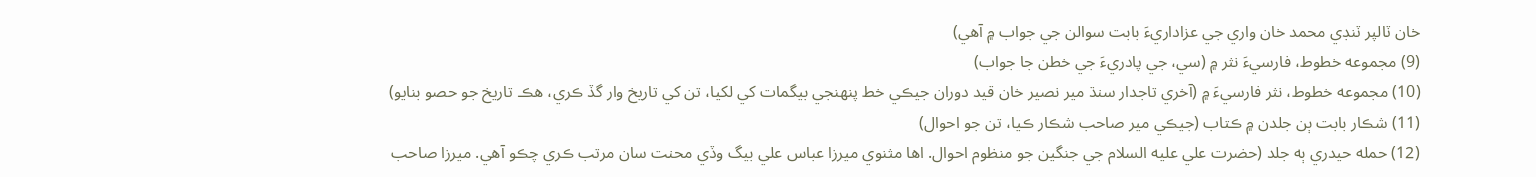خان ٽالپر ٽنڊي محمد خان واري جي عزاداريءَ بابت سوالن جي جواب ۾ آهي)
(9) مجموعه خطوط، فارسيءَ نثر ۾ (سي، جي پادريءَ جي خطن جا جواب)
(10) مجموعه خطوط، نثر فارسيءَ ۾ (آخري تاجدار سنڌ مير نصير خان قيد دوران جيڪي خط پنهنجي بيگمات کي لکيا، تن کي تاريخ وار گڏ ڪري، هڪ تاريخ جو حصو بنايو)
(11) شڪار بابت ٻن جلدن ۾ ڪتاب (جيڪي مير صاحب شڪار ڪيا، تن جو احوال)
(12) حمله حيدري ٻه جلد (حضرت علي عليه السلام جي جنگين جو منظوم احوال. اها مثنوي ميرزا عباس علي بيگ وڏي محنت سان مرتب ڪري چڪو آهي. ميرزا صاحب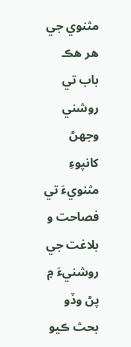مثنوي جي هر هڪ باب تي روشني وجهڻ کانپوءِ مثنويءَ تي فصاحت و بلاغت جي روشنيءَ ۾ پڻ وڏو بحث ڪيو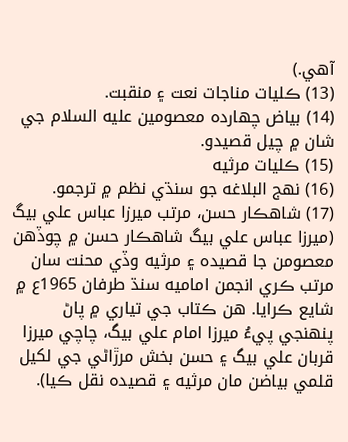آهي.)
(13) ڪليات مناجات نعت ۽ منقبت.
(14) بياض چهارده معصومين عليه السلام جي شان ۾ چيل قصيدو.
(15) ڪليات مرثيه
(16) نهج البلاغه جو سنڌي نظم ۾ ترجمو.
(17) شاهڪار حسن، مرتب ميرزا عباس علي بيگ (ميرزا عباس علي بيگ شاهڪار حسن ۾ چوڏهن معصومن جا قصيده ۽ مرثيه وڏي محنت سان مرتب ڪري انجمن اماميه سنڌ طرفان 1965ع ۾ شايع ڪرايا. هن ڪتاب جي تياري ۾ پاڻ پنهنجي پيءُ ميرزا امام علي بيگ، چاچي ميرزا قربان علي بيگ ۽ حسن بخش مرڙاڻي جي لکيل قلمي بياضن مان مرثيه ۽ قصيده نقل ڪيا).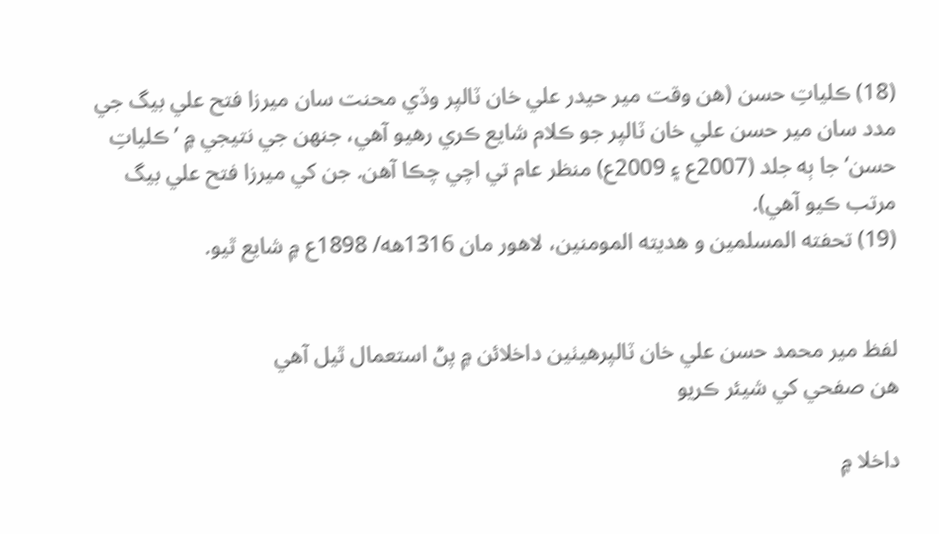(18) ڪلياتِ حسن (هن وقت مير حيدر علي خان ٽالپر وڏي محنت سان ميرزا فتح علي بيگ جي مدد سان مير حسن علي خان ٽالپر جو ڪلام شايع ڪري رهيو آهي، جنهن جي نتيجي ۾ ’ڪلياتِ حسن‘ جا ٻه جلد (2007ع ۽ 2009ع) منظر عام تي اچي چڪا آهن. جن کي ميرزا فتح علي بيگ مرتب ڪيو آهي).
(19) تحفته المسلمين و هديته المومنين، لاهور مان 1316هه/ 1898ع ۾ شايع ٿيو.


لفظ مير محمد حسن علي خان ٽالپرھيٺين داخلائن ۾ پڻ استعمال ٿيل آھي
هن صفحي کي شيئر ڪريو

داخلا ۾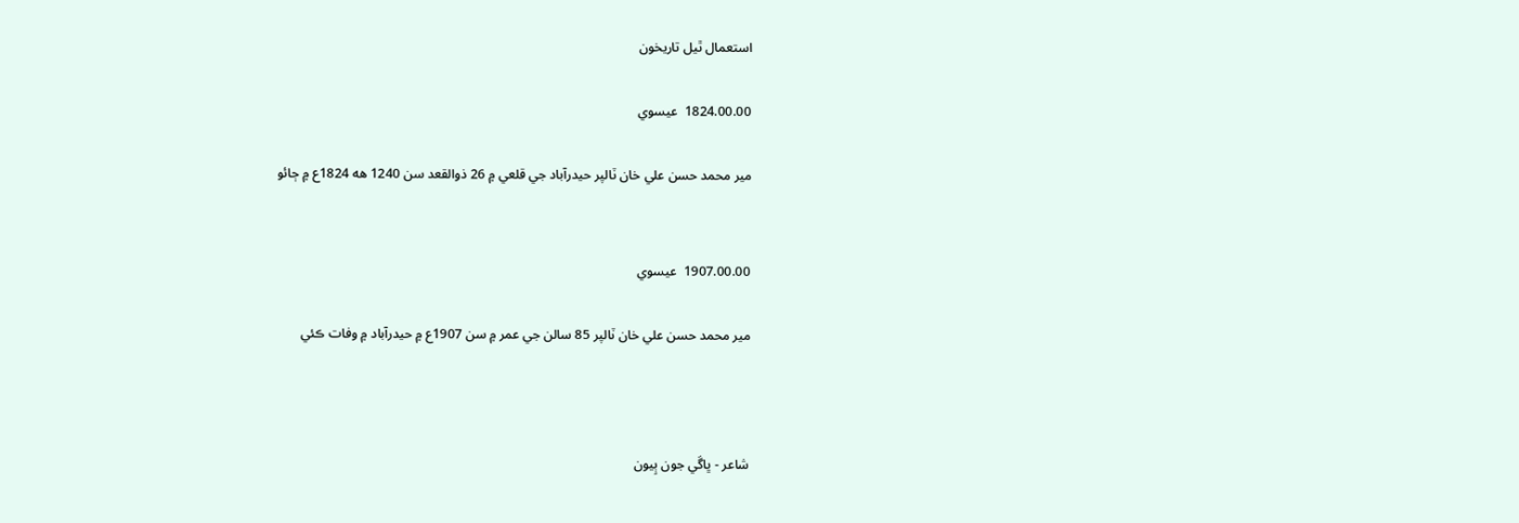استعمال ٿيل تاريخون

1824.00.00  عيسوي

مير محمد حسن علي خان ٽالپر حيدرآباد جي قلعي ۾ 26 ذوالقعد سن 1240 هه 1824ع ۾ ڄائو


1907.00.00  عيسوي

مير محمد حسن علي خان ٽالپر 85 سالن جي عمر ۾ سن 1907ع ۾ حيدرآباد ۾ وفات ڪئي



شاعر - ڀاڱي جون ٻِيون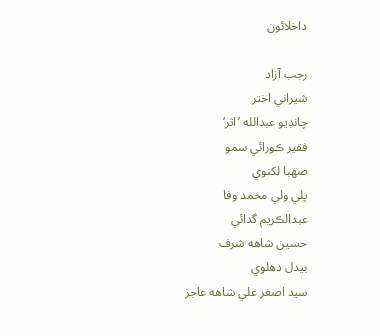داخلائون

رجب آزاد
شيراني اختر
چانڊيو عبدالله ’اثر‘
فقير ڪورائي سمو
صهبا لکنوي
پلي ولي محمد وفا
عبدالڪريم گدائي
حسين شاهه شرف
بيدل دهلوي
سيد اصغر علي شاهه عاجز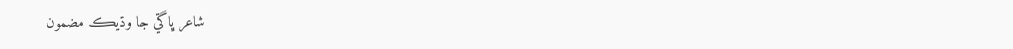شاعر ڀاڱي جا وڌيڪ مضمون